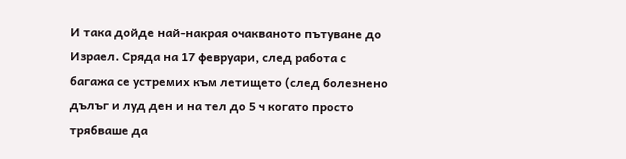И така дойде най-накрая очакваното пътуване до Израел. Сряда на 17 февруари, след работа с багажа се устремих към летището (след болезнено дълъг и луд ден и на тел до 5 ч когато просто трябваше да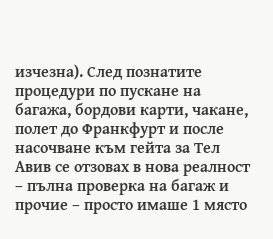изчезна). След познатите процедури по пускане на багажа, бордови карти, чакане, полет до Франкфурт и после насочване към гейта за Тел Авив се отзовах в нова реалност – пълна проверка на багаж и прочие – просто имаше 1 място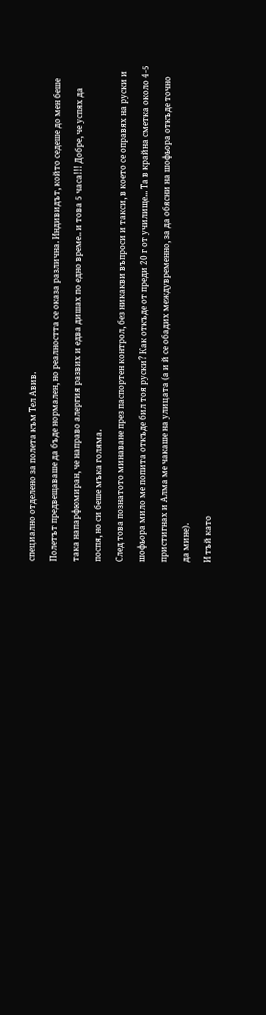специално отделено за полета към Тел Авив.
Полетът предвещаваше да бъде нормален, но реалността се оказа различна. Индивидът, който седеше до мен беше така напарфюмиран, че направо алергия развих и едва дишах по едно време.. и това 5 часа!!! Добре, че успях да поспя, но си беше мъка голяма.
След това познатото минаване през паспортен контрол, без никакви въпроси и такси, в което се оправях на руски и шофьора мило ме попита откъде бил тоя руски? Как откъде от преди 20 г от училище... Та в крайна сметка около 4-5 пристигнах и Алма ме чакаше на улицата (а и й се обадих междувременно, за да обясни на шофьора откъде точно да мине).
И тъй като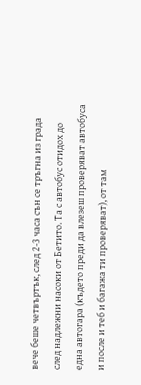вече беше четвъртък, след 2-3 часа сън се тръгна из града след надлежни насоки от Бетито. Та с автобус отидох до една автогара (където преди да влезеш проверяват автобуса и после и теб и багажа ти проверяват), от там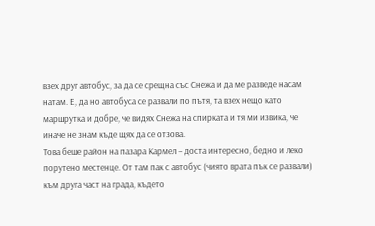взех друг автобус, за да се срещна със Снежа и да ме разведе насам натам. Е, да но автобуса се развали по пътя, та взех нещо като маршрутка и добре, че видях Снежа на спирката и тя ми извика, че иначе не знам къде щях да се отзова.
Това беше район на пазара Кармел – доста интересно, бедно и леко порутено местенце. От там пак с автобус (чиято врата пък се развали) към друга част на града, където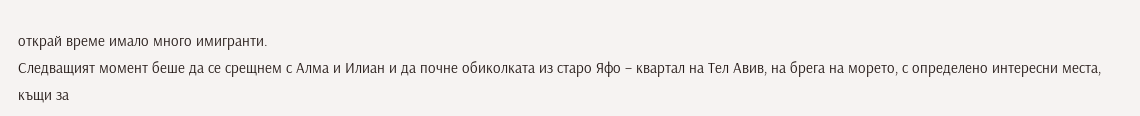открай време имало много имигранти.
Следващият момент беше да се срещнем с Алма и Илиан и да почне обиколката из старо Яфо – квартал на Тел Авив, на брега на морето, с определено интересни места, къщи за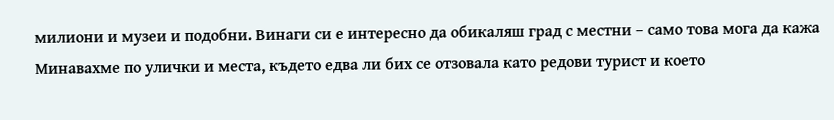милиони и музеи и подобни. Винаги си е интересно да обикаляш град с местни – само това мога да кажа Минавахме по улички и места, където едва ли бих се отзовала като редови турист и което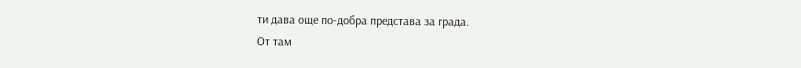ти дава още по-добра представа за града.
От там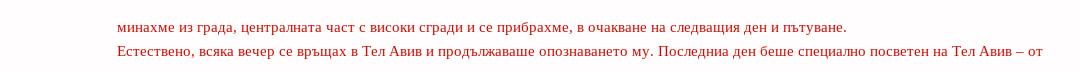минахме из града, централната част с високи сгради и се прибрахме, в очакване на следващия ден и пътуване.
Естествено, всяка вечер се връщах в Тел Авив и продължаваше опознаването му. Последниа ден беше специално посветен на Тел Авив – от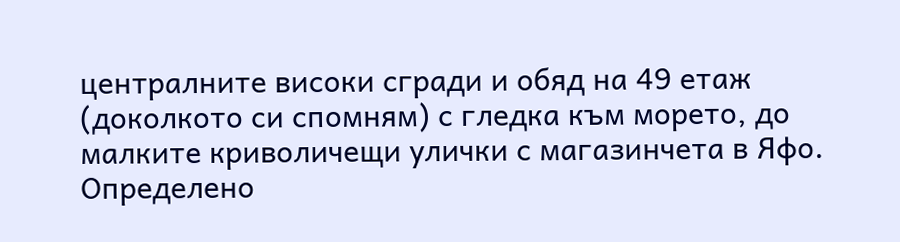централните високи сгради и обяд на 49 етаж (доколкото си спомням) с гледка към морето, до малките криволичещи улички с магазинчета в Яфо.
Определено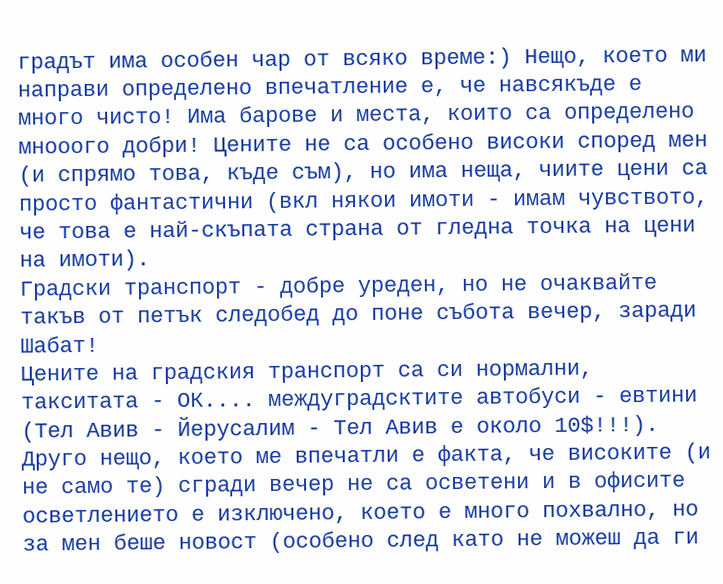градът има особен чар от всяко време:) Нещо, което ми направи определено впечатление е, че навсякъде е много чисто! Има барове и места, които са определено мнооого добри! Цените не са особено високи според мен (и спрямо това, къде съм), но има неща, чиите цени са просто фантастични (вкл някои имоти - имам чувството, че това е най-скъпата страна от гледна точка на цени на имоти).
Градски транспорт - добре уреден, но не очаквайте такъв от петък следобед до поне събота вечер, заради Шабат!
Цените на градския транспорт са си нормални, такситата - ОК.... междуградсктите автобуси - евтини (Тел Авив - Йерусалим - Тел Авив е около 10$!!!).
Друго нещо, което ме впечатли е факта, че високите (и не само те) сгради вечер не са осветени и в офисите осветлението е изключено, което е много похвално, но за мен беше новост (особено след като не можеш да ги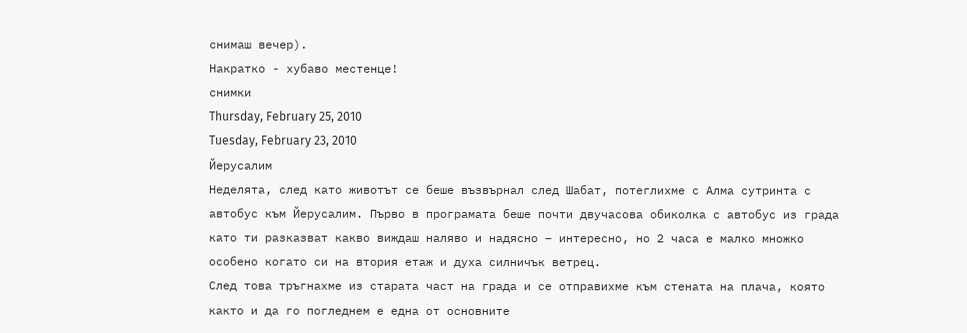снимаш вечер).
Накратко - хубаво местенце!
снимки
Thursday, February 25, 2010
Tuesday, February 23, 2010
Йерусалим
Неделята, след като животът се беше възвърнал след Шабат, потеглихме с Алма сутринта с автобус към Йерусалим. Първо в програмата беше почти двучасова обиколка с автобус из града като ти разказват какво виждаш наляво и надясно – интересно, но 2 часа е малко множко особено когато си на втория етаж и духа силничък ветрец.
След това тръгнахме из старата част на града и се отправихме към стената на плача, която както и да го погледнем е една от основните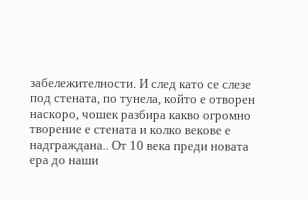забележителности. И след като се слезе под стената, по тунела, който е отворен наскоро, чошек разбира какво огромно творение е стената и колко векове е надграждана.. От 10 века преди новата ера до наши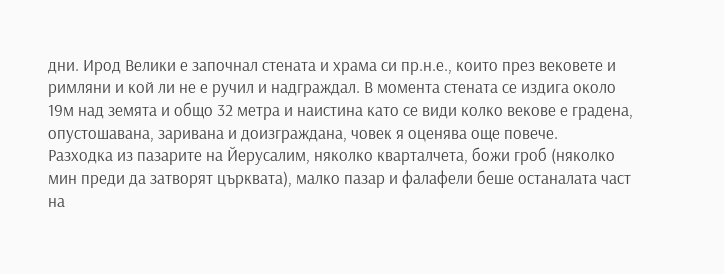дни. Ирод Велики е започнал стената и храма си пр.н.е., които през вековете и римляни и кой ли не е ручил и надграждал. В момента стената се издига около 19м над земята и общо 32 метра и наистина като се види колко векове е градена, опустошавана, заривана и доизграждана, човек я оценява още повече.
Разходка из пазарите на Йерусалим, няколко кварталчета, божи гроб (няколко мин преди да затворят църквата), малко пазар и фалафели беше останалата част на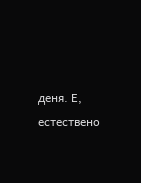деня. Е, естествено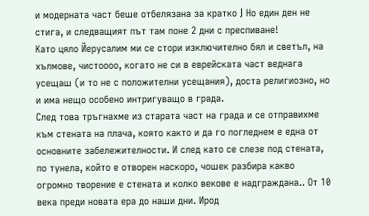и модерната част беше отбелязана за кратко J Но един ден не стига, и следващият път там поне 2 дни с преспиване!
Като цяло Йерусалим ми се стори изключително бял и светъл, на хълмове, чистоооо, когато не си в еврейската част веднага усещаш (и то не с положителни усещания), доста религиозно, но и има нещо особено интригуващо в града.
След това тръгнахме из старата част на града и се отправихме към стената на плача, която както и да го погледнем е една от основните забележителности. И след като се слезе под стената, по тунела, който е отворен наскоро, чошек разбира какво огромно творение е стената и колко векове е надграждана.. От 10 века преди новата ера до наши дни. Ирод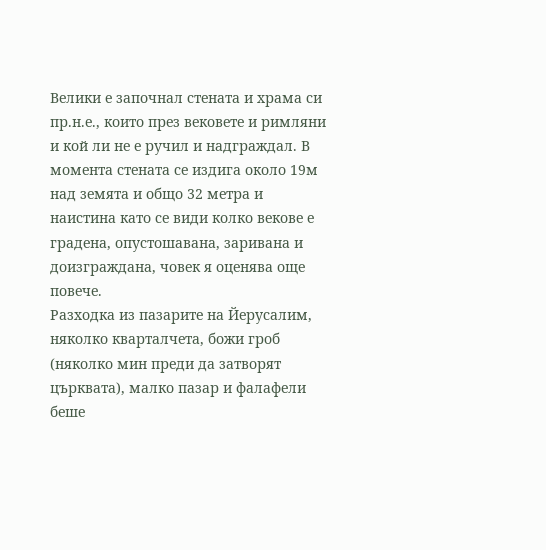Велики е започнал стената и храма си пр.н.е., които през вековете и римляни и кой ли не е ручил и надграждал. В момента стената се издига около 19м над земята и общо 32 метра и наистина като се види колко векове е градена, опустошавана, заривана и доизграждана, човек я оценява още повече.
Разходка из пазарите на Йерусалим, няколко кварталчета, божи гроб (няколко мин преди да затворят църквата), малко пазар и фалафели беше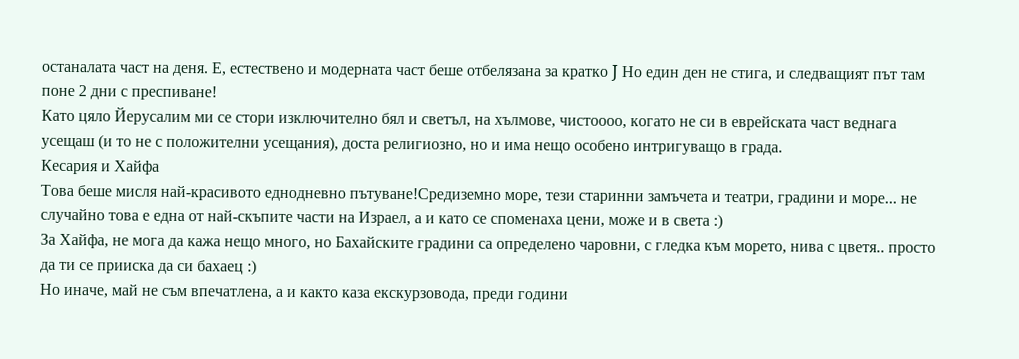останалата част на деня. Е, естествено и модерната част беше отбелязана за кратко J Но един ден не стига, и следващият път там поне 2 дни с преспиване!
Като цяло Йерусалим ми се стори изключително бял и светъл, на хълмове, чистоооо, когато не си в еврейската част веднага усещаш (и то не с положителни усещания), доста религиозно, но и има нещо особено интригуващо в града.
Кесария и Хайфа
Това беше мисля най-красивото еднодневно пътуване!Средиземно море, тези старинни замъчета и театри, градини и море... не случайно това е една от най-скъпите части на Израел, а и като се споменаха цени, може и в света :)
За Хайфа, не мога да кажа нещо много, но Бахайските градини са определено чаровни, с гледка към морето, нива с цветя.. просто да ти се прииска да си бахаец :)
Но иначе, май не съм впечатлена, а и както каза екскурзовода, преди години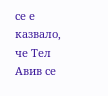се е казвало, че Тел Авив се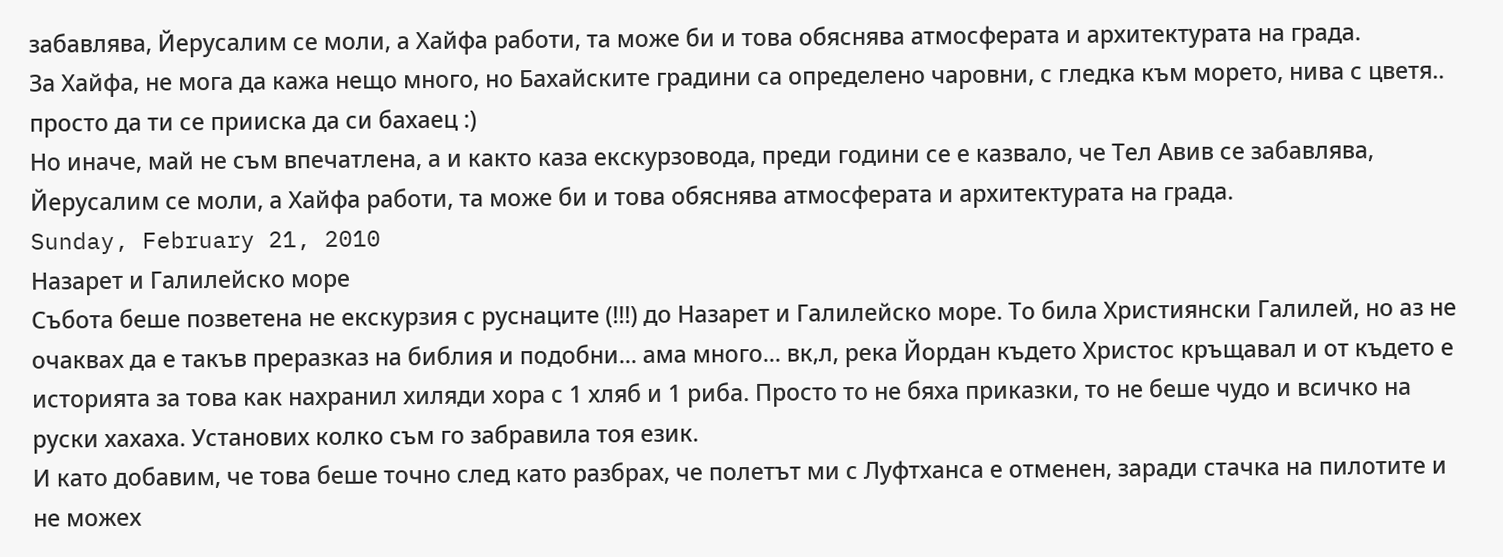забавлява, Йерусалим се моли, а Хайфа работи, та може би и това обяснява атмосферата и архитектурата на града.
За Хайфа, не мога да кажа нещо много, но Бахайските градини са определено чаровни, с гледка към морето, нива с цветя.. просто да ти се прииска да си бахаец :)
Но иначе, май не съм впечатлена, а и както каза екскурзовода, преди години се е казвало, че Тел Авив се забавлява, Йерусалим се моли, а Хайфа работи, та може би и това обяснява атмосферата и архитектурата на града.
Sunday, February 21, 2010
Назарет и Галилейско море
Събота беше позветена не екскурзия с руснаците (!!!) до Назарет и Галилейско море. То била Християнски Галилей, но аз не очаквах да е такъв преразказ на библия и подобни... ама много... вк,л, река Йордан където Христос кръщавал и от където е историята за това как нахранил хиляди хора с 1 хляб и 1 риба. Просто то не бяха приказки, то не беше чудо и всичко на руски хахаха. Установих колко съм го забравила тоя език.
И като добавим, че това беше точно след като разбрах, че полетът ми с Луфтханса е отменен, заради стачка на пилотите и не можех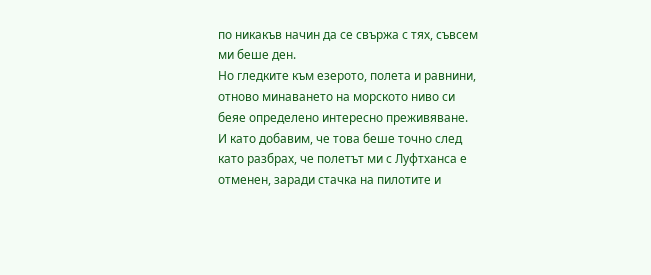по никакъв начин да се свържа с тях, съвсем ми беше ден.
Но гледките към езерото, полета и равнини, отново минаването на морското ниво си беяе определено интересно преживяване.
И като добавим, че това беше точно след като разбрах, че полетът ми с Луфтханса е отменен, заради стачка на пилотите и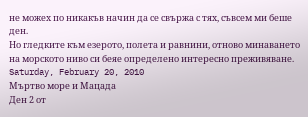не можех по никакъв начин да се свържа с тях, съвсем ми беше ден.
Но гледките към езерото, полета и равнини, отново минаването на морското ниво си беяе определено интересно преживяване.
Saturday, February 20, 2010
Мъртво море и Мацада
Ден 2 от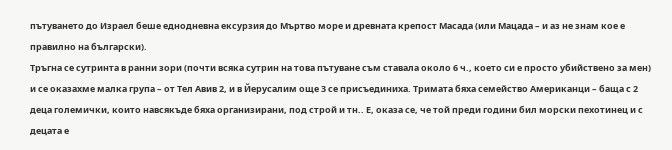пътуването до Израел беше еднодневна ексурзия до Мъртво море и древната крепост Масада (или Мацада – и аз не знам кое е правилно на български).
Тръгна се сутринта в ранни зори (почти всяка сутрин на това пътуване съм ставала около 6 ч., което си е просто убийствено за мен) и се оказахме малка група – от Тел Авив 2, и в Йерусалим още 3 се присъединиха. Тримата бяха семейство Американци – баща с 2 деца големички, които навсякъде бяха организирани, под строй и тн.. Е, оказа се, че той преди години бил морски пехотинец и с децата е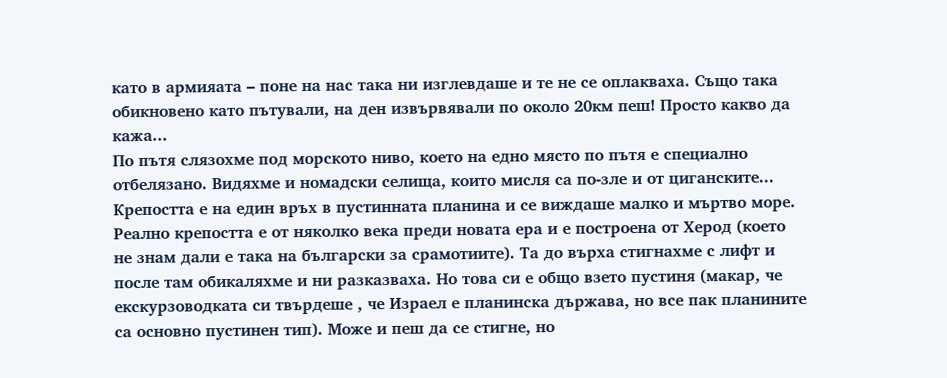като в армияата – поне на нас така ни изглевдаше и те не се оплакваха. Също така обикновено като пътували, на ден извървявали по около 20км пеш! Просто какво да кажа...
По пътя слязохме под морското ниво, което на едно място по пътя е специално отбелязано. Видяхме и номадски селища, които мисля са по-зле и от циганските...
Крепостта е на един връх в пустинната планина и се виждаше малко и мъртво море. Реално крепостта е от няколко века преди новата ера и е построена от Херод (което не знам дали е така на български за срамотиите). Та до върха стигнахме с лифт и после там обикаляхме и ни разказваха. Но това си е общо взето пустиня (макар, че екскурзоводката си твърдеше , че Израел е планинска държава, но все пак планините са основно пустинен тип). Може и пеш да се стигне, но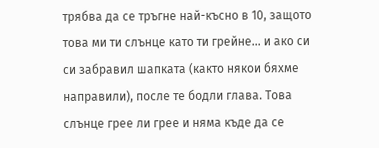трябва да се тръгне най-късно в 10, защото това ми ти слънце като ти грейне... и ако си си забравил шапката (както някои бяхме направили), после те бодли глава. Това слънце грее ли грее и няма къде да се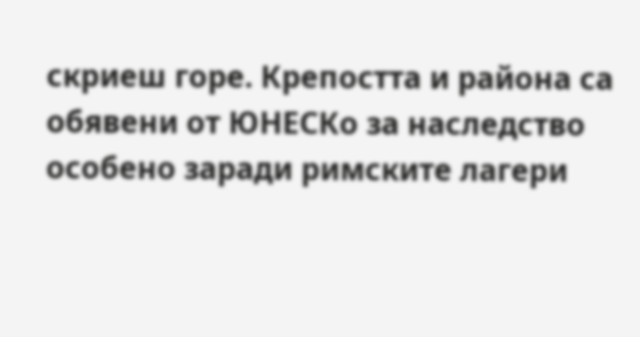скриеш горе. Крепостта и района са обявени от ЮНЕСКо за наследство особено заради римските лагери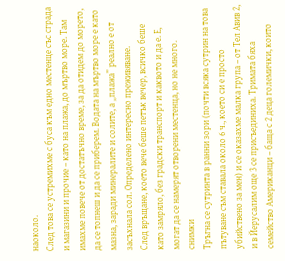наоколо.
След това се устремихме с буса към едно местенце със сграда и магазини и прочие – като на плажа, до мъртво море. Там имахме повече от достатъчно време, за да отидем до морето, да се топнеш и да се приберем. Водата на мъртво море е като мазна, заради минералите и солите, а „плажа” реално е от засъхнала сол. Определено интересно преживяване.
След връщане, което вече беше петък вечер, всичко беше като замряло, без градски транспорт и каквото и да е. Е, могат да се намерят отворени местенца, но не много.
снимки
Тръгна се сутринта в ранни зори (почти всяка сутрин на това пътуване съм ставала около 6 ч., което си е просто убийствено за мен) и се оказахме малка група – от Тел Авив 2, и в Йерусалим още 3 се присъединиха. Тримата бяха семейство Американци – баща с 2 деца големички, които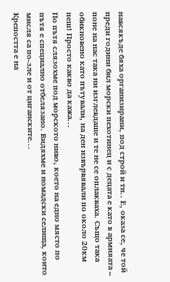навсякъде бяха организирани, под строй и тн.. Е, оказа се, че той преди години бил морски пехотинец и с децата е като в армияата – поне на нас така ни изглевдаше и те не се оплакваха. Също така обикновено като пътували, на ден извървявали по около 20км пеш! Просто какво да кажа...
По пътя слязохме под морското ниво, което на едно място по пътя е специално отбелязано. Видяхме и номадски селища, които мисля са по-зле и от циганските...
Крепостта е на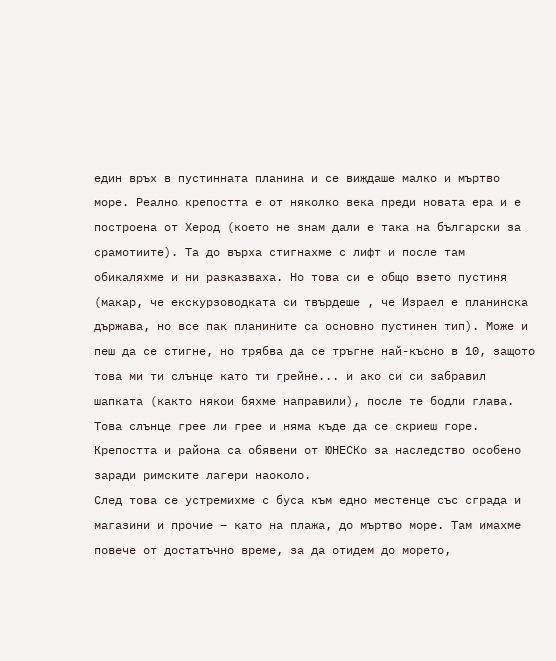един връх в пустинната планина и се виждаше малко и мъртво море. Реално крепостта е от няколко века преди новата ера и е построена от Херод (което не знам дали е така на български за срамотиите). Та до върха стигнахме с лифт и после там обикаляхме и ни разказваха. Но това си е общо взето пустиня (макар, че екскурзоводката си твърдеше , че Израел е планинска държава, но все пак планините са основно пустинен тип). Може и пеш да се стигне, но трябва да се тръгне най-късно в 10, защото това ми ти слънце като ти грейне... и ако си си забравил шапката (както някои бяхме направили), после те бодли глава. Това слънце грее ли грее и няма къде да се скриеш горе. Крепостта и района са обявени от ЮНЕСКо за наследство особено заради римските лагери наоколо.
След това се устремихме с буса към едно местенце със сграда и магазини и прочие – като на плажа, до мъртво море. Там имахме повече от достатъчно време, за да отидем до морето,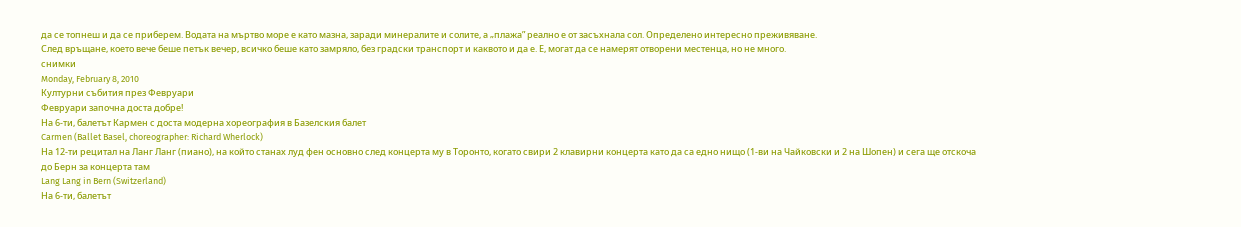да се топнеш и да се приберем. Водата на мъртво море е като мазна, заради минералите и солите, а „плажа” реално е от засъхнала сол. Определено интересно преживяване.
След връщане, което вече беше петък вечер, всичко беше като замряло, без градски транспорт и каквото и да е. Е, могат да се намерят отворени местенца, но не много.
снимки
Monday, February 8, 2010
Културни събития през Февруари
Февруари започна доста добре!
На 6-ти, балетът Кармен с доста модерна хореография в Базелския балет
Carmen (Ballet Basel, choreographer: Richard Wherlock)
На 12-ти рецитал на Ланг Ланг (пиано), на който станах луд фен основно след концерта му в Торонто, когато свири 2 клавирни концерта като да са едно нищо (1-ви на Чайковски и 2 на Шопен) и сега ще отскоча до Берн за концерта там
Lang Lang in Bern (Switzerland)
На 6-ти, балетът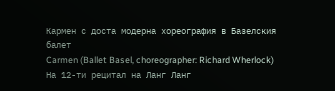Кармен с доста модерна хореография в Базелския балет
Carmen (Ballet Basel, choreographer: Richard Wherlock)
На 12-ти рецитал на Ланг Ланг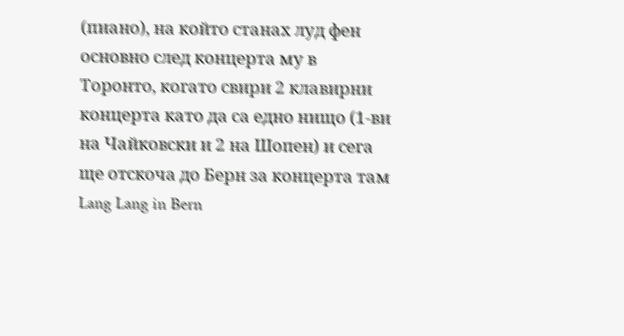(пиано), на който станах луд фен основно след концерта му в Торонто, когато свири 2 клавирни концерта като да са едно нищо (1-ви на Чайковски и 2 на Шопен) и сега ще отскоча до Берн за концерта там
Lang Lang in Bern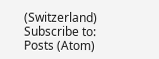(Switzerland)
Subscribe to:
Posts (Atom)